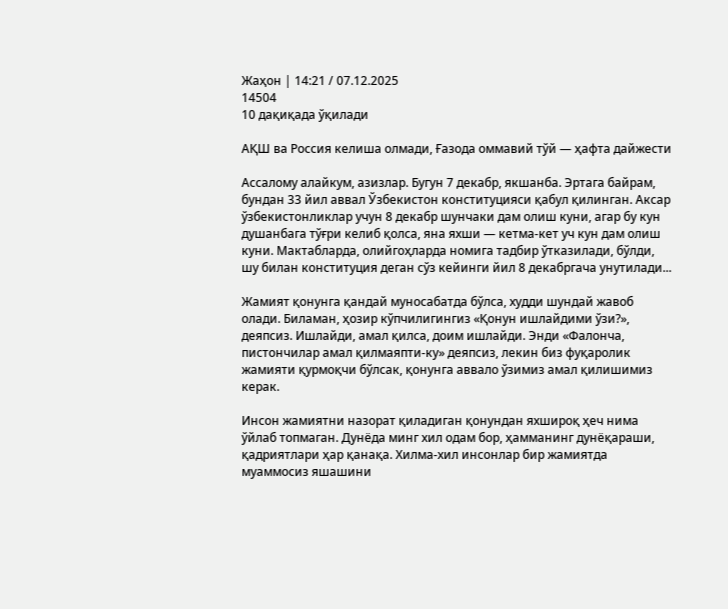Жаҳон | 14:21 / 07.12.2025
14504
10 дақиқада ўқилади

АҚШ ва Россия келиша олмади, Ғазода оммавий тўй — ҳафта дайжести

Ассалому алайкум, азизлар. Бугун 7 декабр, якшанба. Эртага байрам, бундан 33 йил аввал Ўзбекистон конституцияси қабул қилинган. Аксар ўзбекистонликлар учун 8 декабр шунчаки дам олиш куни, агар бу кун душанбага тўғри келиб қолса, яна яхши — кетма-кет уч кун дам олиш куни. Мактабларда, олийгоҳларда номига тадбир ўтказилади, бўлди, шу билан конституция деган сўз кейинги йил 8 декабргача унутилади...

Жамият қонунга қандай муносабатда бўлса, худди шундай жавоб олади. Биламан, ҳозир кўпчилигингиз «Қонун ишлайдими ўзи?», деяпсиз. Ишлайди, амал қилса, доим ишлайди. Энди «Фалонча, пистончилар амал қилмаяпти-ку» деяпсиз, лекин биз фуқаролик жамияти қурмоқчи бўлсак, қонунга аввало ўзимиз амал қилишимиз керак.

Инсон жамиятни назорат қиладиган қонундан яхшироқ ҳеч нима ўйлаб топмаган. Дунёда минг хил одам бор, ҳамманинг дунёқараши, қадриятлари ҳар қанақа. Хилма-хил инсонлар бир жамиятда муаммосиз яшашини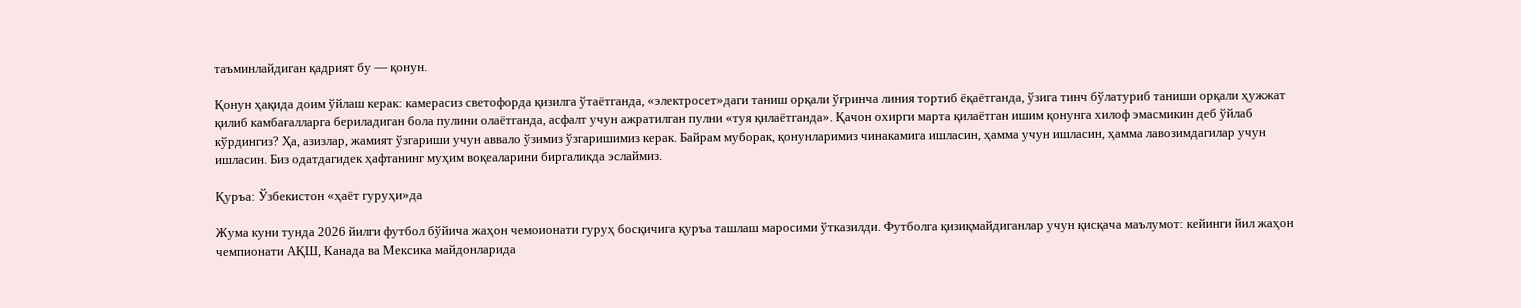таъминлайдиган қадрият бу — қонун.

Қонун ҳақида доим ўйлаш керак: камерасиз светофорда қизилга ўтаётганда, «электросет»даги таниш орқали ўғринча линия тортиб ёқаётганда, ўзига тинч бўлатуриб таниши орқали ҳужжат қилиб камбағалларга бериладиган бола пулини олаётганда, асфалт учун ажратилган пулни «туя қилаётганда». Қачон охирги марта қилаётган ишим қонунга хилоф эмасмикин деб ўйлаб кўрдингиз? Ҳа, азизлар, жамият ўзгариши учун аввало ўзимиз ўзгаришимиз керак. Байрам муборак, қонунларимиз чинакамига ишласин, ҳамма учун ишласин, ҳамма лавозимдагилар учун ишласин. Биз одатдагидек ҳафтанинг муҳим воқеаларини биргаликда эслаймиз.

Қуръа: Ўзбекистон «ҳаёт гуруҳи»да

Жума куни тунда 2026 йилги футбол бўйича жаҳон чемоионати гуруҳ босқичига қуръа ташлаш маросими ўтказилди. Футболга қизиқмайдиганлар учун қисқача маълумот: кейинги йил жаҳон чемпионати АҚШ, Канада ва Мексика майдонларида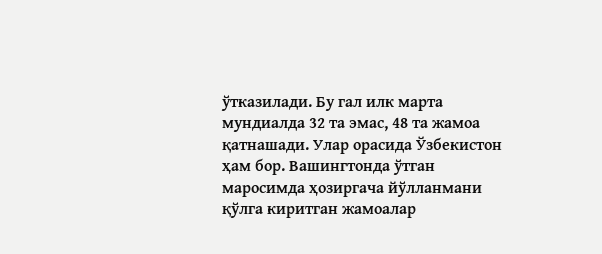ўтказилади. Бу гал илк марта мундиалда 32 та эмас, 48 та жамоа қатнашади. Улар орасида Ўзбекистон ҳам бор. Вашингтонда ўтган маросимда ҳозиргача йўлланмани қўлга киритган жамоалар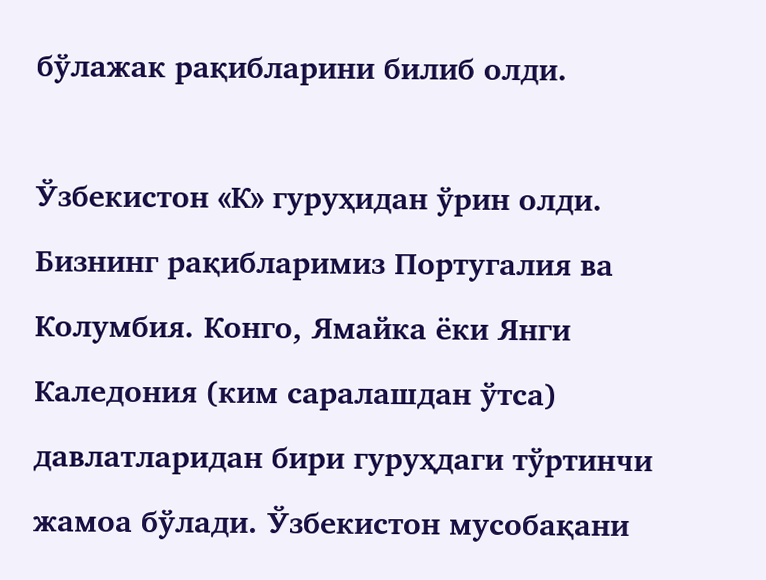бўлажак рақибларини билиб олди.

Ўзбекистон «К» гуруҳидан ўрин олди. Бизнинг рақибларимиз Португалия ва Колумбия. Конго, Ямайка ёки Янги Каледония (ким саралашдан ўтса) давлатларидан бири гуруҳдаги тўртинчи жамоа бўлади. Ўзбекистон мусобақани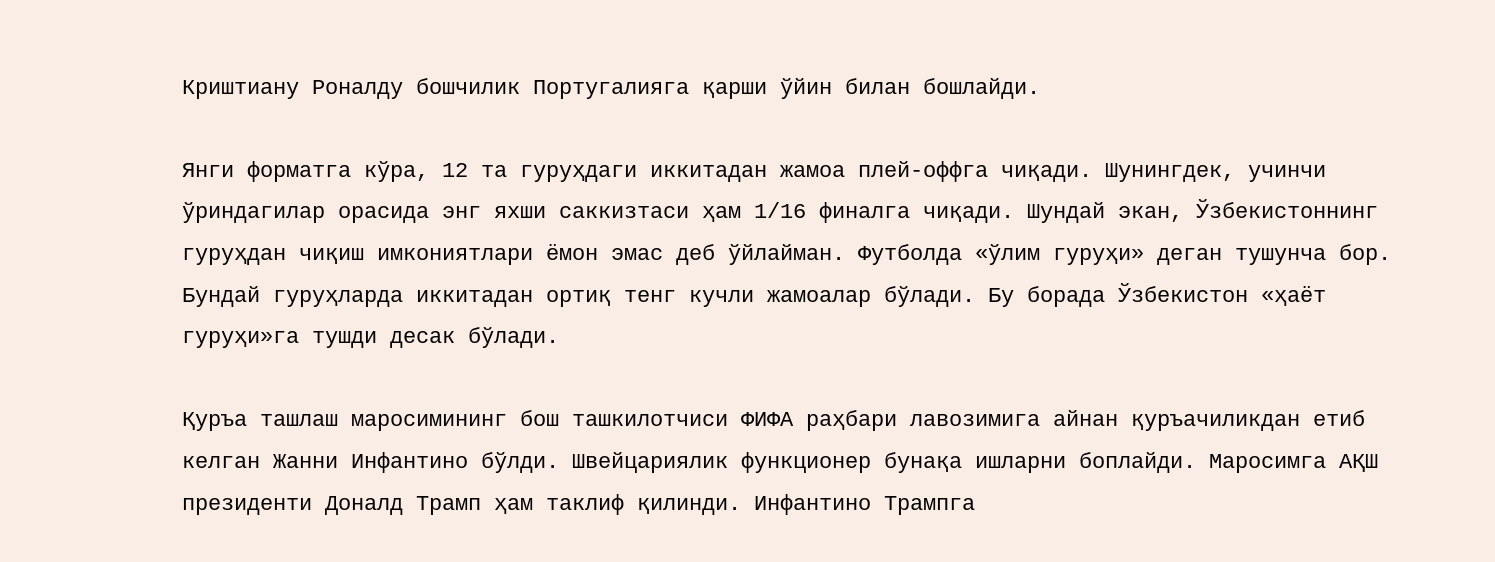Криштиану Роналду бошчилик Португалияга қарши ўйин билан бошлайди.

Янги форматга кўра, 12 та гуруҳдаги иккитадан жамоа плей-оффга чиқади. Шунингдек, учинчи ўриндагилар орасида энг яхши саккизтаси ҳам 1/16 финалга чиқади. Шундай экан, Ўзбекистоннинг гуруҳдан чиқиш имкониятлари ёмон эмас деб ўйлайман. Футболда «ўлим гуруҳи» деган тушунча бор. Бундай гуруҳларда иккитадан ортиқ тенг кучли жамоалар бўлади. Бу борада Ўзбекистон «ҳаёт гуруҳи»га тушди десак бўлади.

Қуръа ташлаш маросимининг бош ташкилотчиси ФИФА раҳбари лавозимига айнан қуръачиликдан етиб келган Жанни Инфантино бўлди. Швейцариялик функционер бунақа ишларни боплайди. Маросимга АҚШ президенти Доналд Трамп ҳам таклиф қилинди. Инфантино Трампга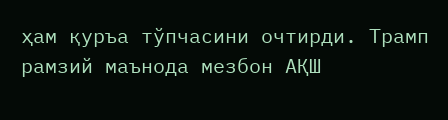ҳам қуръа тўпчасини очтирди. Трамп рамзий маънода мезбон АҚШ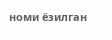номи ёзилган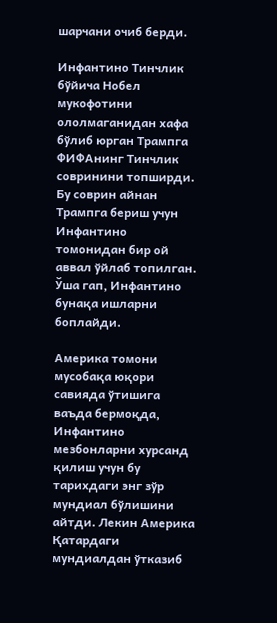шарчани очиб берди.

Инфантино Тинчлик бўйича Нобел мукофотини ололмаганидан хафа бўлиб юрган Трампга ФИФАнинг Тинчлик совринини топширди. Бу соврин айнан Трампга бериш учун Инфантино томонидан бир ой аввал ўйлаб топилган. Ўша гап, Инфантино бунақа ишларни боплайди.

Америка томони мусобақа юқори савияда ўтишига ваъда бермоқда, Инфантино мезбонларни хурсанд қилиш учун бу тарихдаги энг зўр мундиал бўлишини айтди. Лекин Америка Қатардаги мундиалдан ўтказиб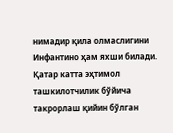нимадир қила олмаслигини Инфантино ҳам яхши билади. Қатар катта эҳтимол ташкилотчилик бўйича такрорлаш қийин бўлган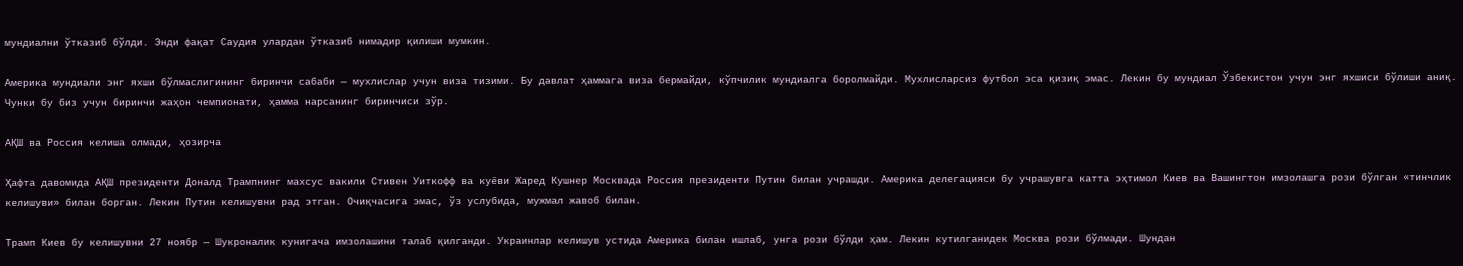мундиални ўтказиб бўлди. Энди фақат Саудия улардан ўтказиб нимадир қилиши мумкин.

Америка мундиали энг яхши бўлмаслигининг биринчи сабаби — мухлислар учун виза тизими. Бу давлат ҳаммага виза бермайди, кўпчилик мундиалга боролмайди. Мухлисларсиз футбол эса қизиқ эмас. Лекин бу мундиал Ўзбекистон учун энг яхшиси бўлиши аниқ. Чунки бу биз учун биринчи жаҳон чемпионати, ҳамма нарсанинг биринчиси зўр.

АҚШ ва Россия келиша олмади, ҳозирча

Ҳафта давомида АҚШ президенти Доналд Трампнинг махсус вакили Стивен Уиткофф ва куёви Жаред Кушнер Москвада Россия президенти Путин билан учрашди. Америка делегацияси бу учрашувга катта эҳтимол Киев ва Вашингтон имзолашга рози бўлган «тинчлик келишуви» билан борган. Лекин Путин келишувни рад этган. Очиқчасига эмас, ўз услубида, мужмал жавоб билан.

Трамп Киев бу келишувни 27 ноябр — Шукроналик кунигача имзолашини талаб қилганди. Украинлар келишув устида Америка билан ишлаб, унга рози бўлди ҳам. Лекин кутилганидек Москва рози бўлмади. Шундан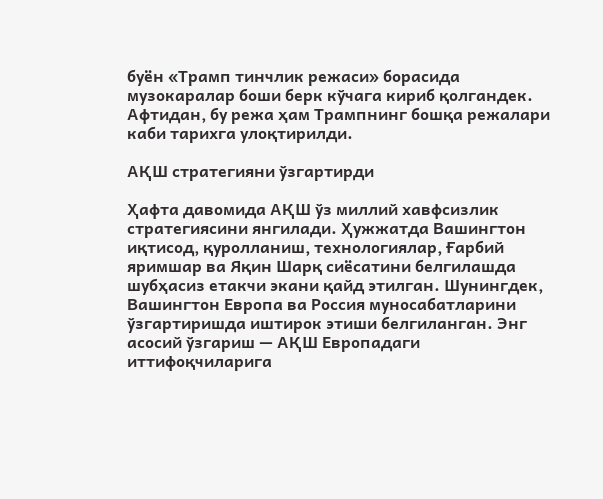буён «Трамп тинчлик режаси» борасида музокаралар боши берк кўчага кириб қолгандек. Афтидан, бу режа ҳам Трампнинг бошқа режалари каби тарихга улоқтирилди.

АҚШ стратегияни ўзгартирди

Ҳафта давомида АҚШ ўз миллий хавфсизлик стратегиясини янгилади. Ҳужжатда Вашингтон иқтисод, қуролланиш, технологиялар, Ғарбий яримшар ва Яқин Шарқ сиёсатини белгилашда шубҳасиз етакчи экани қайд этилган. Шунингдек, Вашингтон Европа ва Россия муносабатларини ўзгартиришда иштирок этиши белгиланган. Энг асосий ўзгариш — АҚШ Европадаги иттифоқчиларига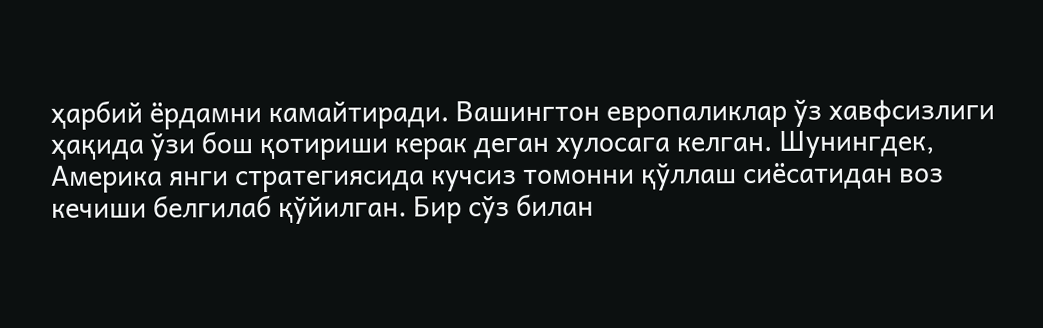ҳарбий ёрдамни камайтиради. Вашингтон европаликлар ўз хавфсизлиги ҳақида ўзи бош қотириши керак деган хулосага келган. Шунингдек, Америка янги стратегиясида кучсиз томонни қўллаш сиёсатидан воз кечиши белгилаб қўйилган. Бир сўз билан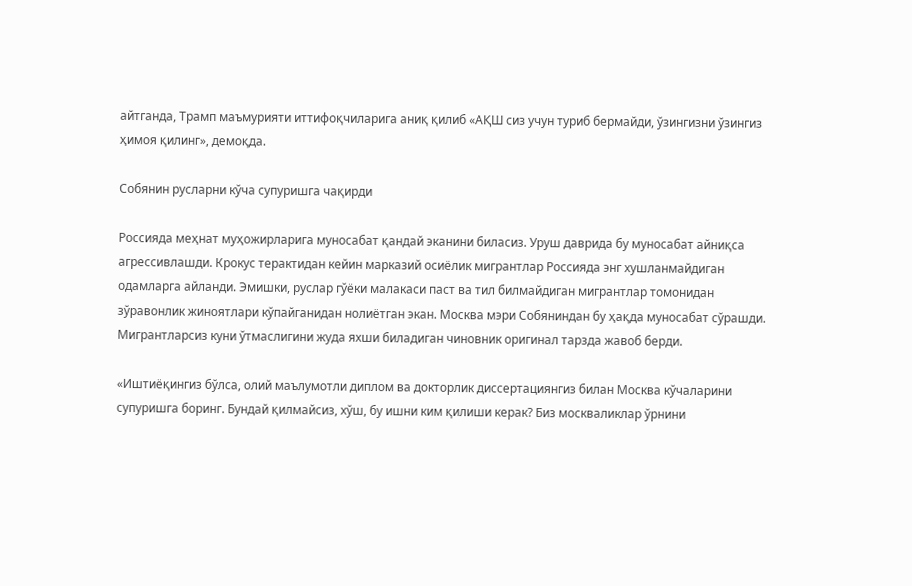айтганда, Трамп маъмурияти иттифоқчиларига аниқ қилиб «АҚШ сиз учун туриб бермайди, ўзингизни ўзингиз ҳимоя қилинг», демоқда.

Собянин русларни кўча супуришга чақирди

Россияда меҳнат муҳожирларига муносабат қандай эканини биласиз. Уруш даврида бу муносабат айниқса агрессивлашди. Крокус терактидан кейин марказий осиёлик мигрантлар Россияда энг хушланмайдиган одамларга айланди. Эмишки, руслар гўёки малакаси паст ва тил билмайдиган мигрантлар томонидан зўравонлик жиноятлари кўпайганидан нолиётган экан. Москва мэри Собяниндан бу ҳақда муносабат сўрашди. Мигрантларсиз куни ўтмаслигини жуда яхши биладиган чиновник оригинал тарзда жавоб берди.

«Иштиёқингиз бўлса, олий маълумотли диплом ва докторлик диссертациянгиз билан Москва кўчаларини супуришга боринг. Бундай қилмайсиз, хўш, бу ишни ким қилиши керак? Биз москваликлар ўрнини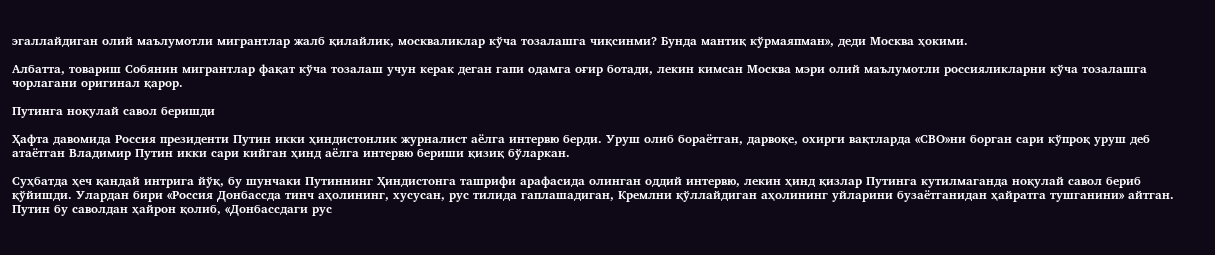эгаллайдиган олий маълумотли мигрантлар жалб қилайлик, москваликлар кўча тозалашга чиқсинми? Бунда мантиқ кўрмаяпман», деди Москва ҳокими.

Албатта, товариш Собянин мигрантлар фақат кўча тозалаш учун керак деган гапи одамга оғир ботади, лекин кимсан Москва мэри олий маълумотли россияликларни кўча тозалашга чорлагани оригинал қарор.

Путинга ноқулай савол беришди

Ҳафта давомида Россия президенти Путин икки ҳиндистонлик журналист аёлга интервю берди. Уруш олиб бораётган, дарвоқе, охирги вақтларда «СВО»ни борган сари кўпроқ уруш деб атаётган Владимир Путин икки сари кийган ҳинд аёлга интервю бериши қизиқ бўларкан.

Суҳбатда ҳеч қандай интрига йўқ, бу шунчаки Путиннинг Ҳиндистонга ташрифи арафасида олинган оддий интервю, лекин ҳинд қизлар Путинга кутилмаганда ноқулай савол бериб қўйишди. Улардан бири «Россия Донбассда тинч аҳолининг, хусусан, рус тилида гаплашадиган, Кремлни қўллайдиган аҳолининг уйларини бузаётганидан ҳайратга тушганини» айтган. Путин бу саволдан ҳайрон қолиб, «Донбассдаги рус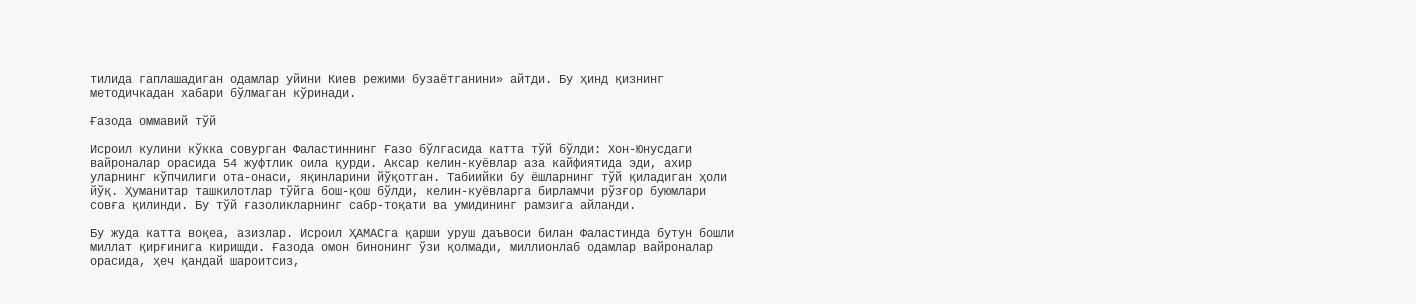тилида гаплашадиган одамлар уйини Киев режими бузаётганини» айтди. Бу ҳинд қизнинг методичкадан хабари бўлмаган кўринади.

Ғазода оммавий тўй

Исроил кулини кўкка совурган Фаластиннинг Ғазо бўлгасида катта тўй бўлди: Хон-Юнусдаги вайроналар орасида 54 жуфтлик оила қурди. Аксар келин-куёвлар аза кайфиятида эди, ахир уларнинг кўпчилиги ота-онаси, яқинларини йўқотган. Табиийки бу ёшларнинг тўй қиладиган ҳоли йўқ. Ҳуманитар ташкилотлар тўйга бош-қош бўлди, келин-куёвларга бирламчи рўзғор буюмлари совға қилинди. Бу тўй ғазоликларнинг сабр-тоқати ва умидининг рамзига айланди.

Бу жуда катта воқеа, азизлар. Исроил ҲАМАСга қарши уруш даъвоси билан Фаластинда бутун бошли миллат қирғинига киришди. Ғазода омон бинонинг ўзи қолмади, миллионлаб одамлар вайроналар орасида, ҳеч қандай шароитсиз,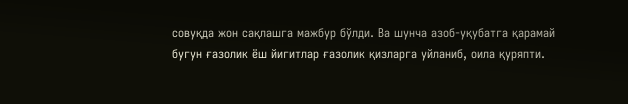совуқда жон сақлашга мажбур бўлди. Ва шунча азоб-уқубатга қарамай бугун ғазолик ёш йигитлар ғазолик қизларга уйланиб, оила қуряпти.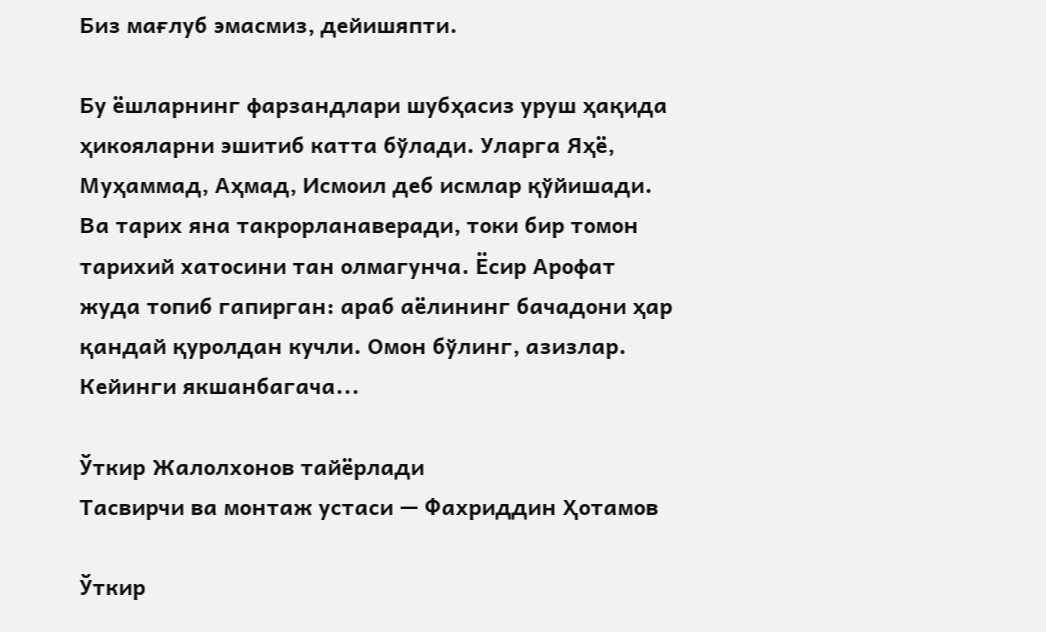Биз мағлуб эмасмиз, дейишяпти.

Бу ёшларнинг фарзандлари шубҳасиз уруш ҳақида ҳикояларни эшитиб катта бўлади. Уларга Яҳё, Муҳаммад, Аҳмад, Исмоил деб исмлар қўйишади. Ва тарих яна такрорланаверади, токи бир томон тарихий хатосини тан олмагунча. Ёсир Арофат жуда топиб гапирган: араб аёлининг бачадони ҳар қандай қуролдан кучли. Омон бўлинг, азизлар. Кейинги якшанбагача...

Ўткир Жалолхонов тайёрлади
Тасвирчи ва монтаж устаси — Фахриддин Ҳотамов

Ўткир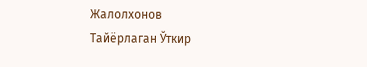Жалолхонов
Тайёрлаган Ўткир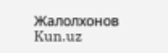Жалолхонов
Kun.uz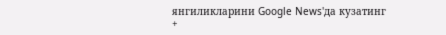янгиликларини Google News'да кузатинг
+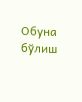Обуна бўлиш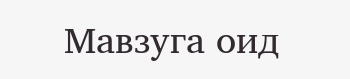Мавзуга оид